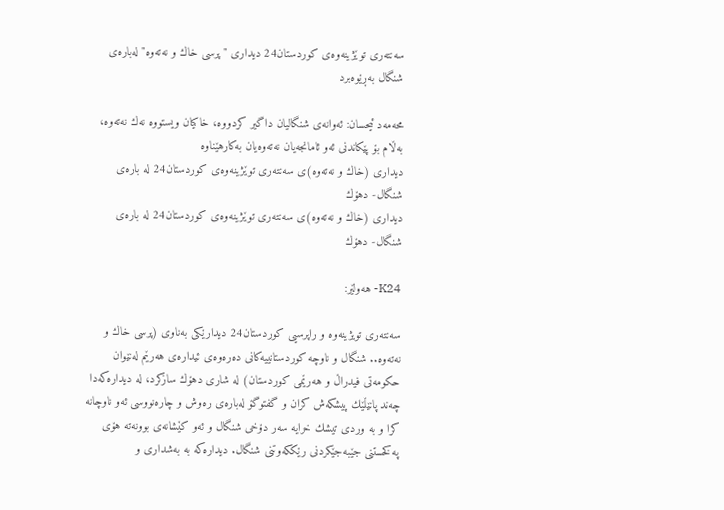سه‌نته‌ری توێژینه‌وه‌ی كوردستان24 دیداری "پرسی خاك و نه‌ته‌وه‌" له‌باره‌ی شنگال به‌ڕێوه‌برد

محه‌مه‌د ئیحسان: ئه‌وانه‌ی شنگالیان داگیر كردووه‌، خاكیان ویستووه‌ نه‌ك نه‌ته‌وه‌، به‌ڵام بۆ پێكاندنی ئه‌و ئامانجه‌یان نه‌ته‌وه‌یان به‌كارهێناوه‌
دیداری (خاك و نه‌ته‌وه‌)ی سه‌نته‌ری توێژینه‌وه‌ی كوردستان24 له‌ باره‌ی شنگال- دهۆك
دیداری (خاك و نه‌ته‌وه‌)ی سه‌نته‌ری توێژینه‌وه‌ی كوردستان24 له‌ باره‌ی شنگال- دهۆك

K24- هه‌ولێر:

سه‌نته‌ری تویژینه‌وه‌ و راپرسیی كوردستان24 دیدارێكی به‌ناوی (پرسی خاك و نه‌ته‌وه‌.. شنگال و ناوچه‌ كوردستانییه‌كانی ده‌ره‌وه‌ی ئیداره‌ی هه‌رێم له‌نێوان حكومه‌تی فیدراڵ و هه‌رێمی كوردستان) له‌ شاری دهۆك سازكرد، له‌ دیداره‌كه‌دا چه‌ند پانێڵێك پیشكه‌ش كران و گفتوگۆ له‌باره‌ی ره‌وش و چاره‌نووسی ئه‌و ناوچانه‌ كرا و به‌ وردی تیشك خرایه‌ سه‌ر دۆخی شنگال و ئه‌و كێشانه‌ی بوونه‌ته‌ هۆی په‌كخستنی جێبه‌جێكردنی رێككه‌وتنی شنگال. دیداره‌كه‌ به‌ به‌شداری و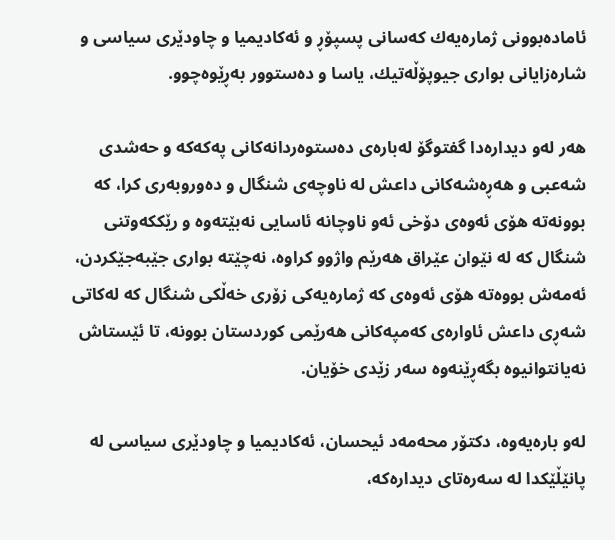ئاماده‌بوونی ژماره‌یه‌ك كه‌سانی پسپۆڕ و ئه‌كادیمیا و چاودێری سیاسی و شاره‌زایانی بواری جیوپۆڵه‌تیك، یاسا و ده‌ستوور به‌ڕێوه‌چوو.

هه‌ر له‌و دیداره‌دا گفتوگۆ له‌باره‌ی ده‌ستوه‌ردانه‌كانی په‌كه‌كه‌ و حه‌شدی شه‌عبی و هه‌ڕه‌شه‌كانی داعش له‌ ناوچه‌ی شنگال و ده‌وروبه‌ری كرا، كه‌ بوونه‌ته‌ هۆی ئه‌وه‌ی دۆخی ئه‌و ناوچانه‌ ئاسایی نه‌بێته‌وه‌ و رێككه‌وتنی شنگال كه‌ له‌ نێوان عێراق هه‌رێم واژوو كراوه‌، نه‌چێته‌ بواری جێبه‌جێكردن، ئه‌مه‌ش بووه‌ته‌ هۆی ئه‌وه‌ی كه‌ ژماره‌یه‌كی زۆری خه‌ڵكی شنگال كه‌ له‌كاتی شه‌ڕی داعش ئاواره‌ی كه‌مپه‌كانی هه‌رێمی كوردستان بوونه‌، تا ئێستاش نه‌یانتوانیوه‌ بگه‌ڕێنه‌وه‌ سه‌ر زێدی خۆیان.

له‌و باره‌یه‌وه‌، دكتۆر محه‌مه‌د ئیحسان، ئه‌كادیمیا و چاودێری سیاسی له‌ پانێڵێكدا له‌ سه‌ره‌تای دیداره‌كه‌،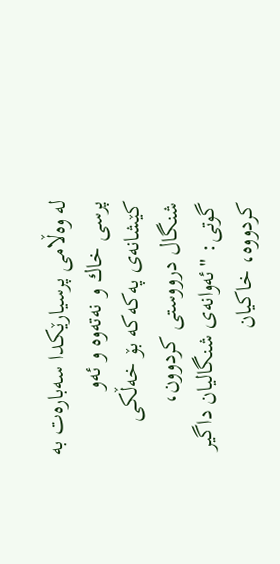له‌ وه‌ڵامی پرسیارێكدا سه‌باره‌ت به‌ پرسی خاك و نه‌ته‌وه‌ و ئه‌و كێشانه‌ی په‌كه‌كه‌ بۆ خه‌ڵكی شنگال درووستی كردوون، گوتی: "ئه‌وانه‌ی شنگالیان داگیر كردووه‌، خاكیان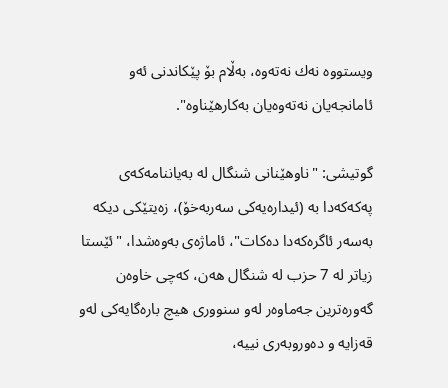ویستووه‌ نه‌ك نه‌ته‌وه‌، به‌ڵام بۆ پێكاندنی ئه‌و ئامانجه‌یان نه‌ته‌وه‌یان به‌كارهێناوه‌".

گوتیشی: "ناوهێنانی شنگال له‌ به‌یاننامه‌كه‌ی په‌كه‌كه‌دا به‌ (ئیداره‌یه‌كی سه‌ربه‌خۆ)، زه‌یتێكی دیكه‌ به‌سه‌ر ئاگره‌كه‌دا ده‌كات"، ئاماژه‌ی به‌وه‌شدا، "ئێستا زیاتر له‌ 7 حزب له‌ شنگال هه‌ن، كه‌چی خاوه‌ن گه‌وره‌ترین جه‌ماوه‌ر له‌و سنووری هیچ باره‌گایه‌كی له‌و قه‌زایه‌ و ده‌وروبه‌ری نییه‌،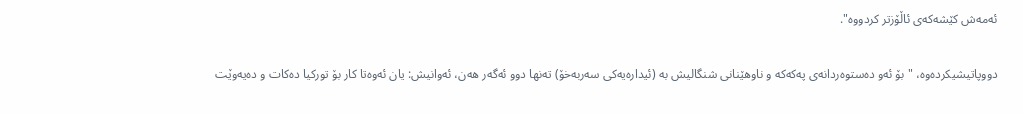ئه‌مه‌ش كێشه‌كه‌ی ئاڵۆزتر كردووه‌".

دووپاتیشیكرده‌وه‌، "بۆ ئه‌و ده‌ستوه‌ردانه‌ی په‌كه‌كه‌ و ناوهێنانی شنگالیش به‌ (ئیداره‌یه‌كی سه‌ربه‌خۆ) ته‌نها دوو ئه‌گه‌ر هه‌ن، ئه‌وانیش: یان ئه‌وه‌تا كار بۆ توركیا ده‌كات و ده‌یه‌وێت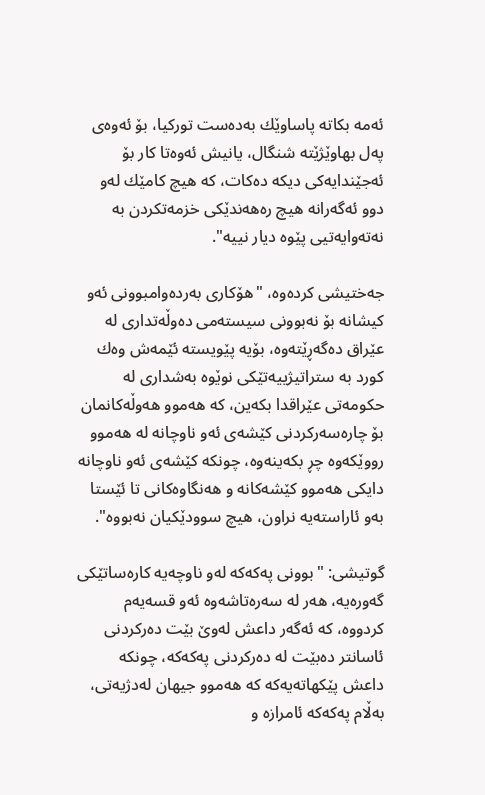ئه‌مه‌ بكاته‌ پاساوێك به‌ده‌ست توركیا، بۆ ئه‌وه‌ی په‌ل بهاوێژێته‌ شنگال، یانیش ئه‌وه‌تا كار بۆ ئه‌جێندایه‌كی دیكه‌ ده‌كات، كه‌ هیچ كامێك له‌و دوو ئه‌گه‌رانه‌ هیچ ره‌هه‌ندێكی خزمه‌تكردن به‌ نه‌ته‌وایه‌تیی پێوه‌ دیار نییه‌".

جه‌ختیشی كرده‌وه‌، "هۆكاری به‌رده‌وامبوونی ئه‌و كیشانه‌ بۆ نه‌بوونی سیسته‌می ده‌وڵه‌تداری له‌ عێراق ده‌گه‌ڕێته‌وه‌، بۆیه‌ پێویسته‌ ئێمه‌ش وه‌ك كورد به‌ ستراتیژییه‌تێكی نوێوه‌ به‌شداری له‌ حكومه‌تی عێراقدا بكه‌ین، كه‌ هه‌موو هه‌وڵه‌كانمان بۆ چاره‌سه‌ركردنی كێشه‌ی ئه‌و ناوچانه‌ له‌ هه‌موو رووێكه‌وه‌ چڕ بكه‌ینه‌وه‌، چونكه‌ كێشه‌ی ئه‌و ناوچانه‌ دایكی هه‌موو كێشه‌كانه‌ و هه‌نگاوه‌كانی تا ئێستا به‌و ئاراسته‌یه‌ نراون، هیچ سوودێكیان نه‌بووه‌".

گوتیشی: "بوونی په‌كه‌كه‌ له‌و ناوچه‌یه‌ كاره‌ساتێكی گه‌وره‌یه‌، هه‌ر له‌ سه‌ره‌تاشه‌وه‌ ئه‌و قسه‌یه‌م كردووه‌، كه‌ ئه‌گه‌ر داعش له‌وێ بێت ده‌ركردنی ئاسانتر ده‌بێت له‌ ده‌ركردنی په‌كه‌كه‌، چونكه‌ داعش پێكهاته‌یه‌كه‌ كه‌ هه‌موو جیهان له‌دژیه‌تی، به‌ڵام په‌كه‌كه‌ ئامرازه‌ و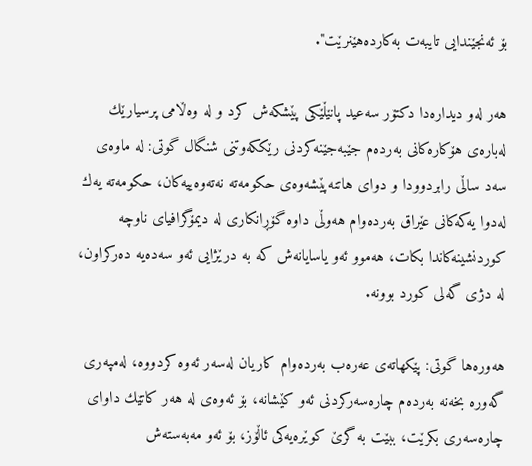بۆ ئه‌نجێندایی تایبه‌ت به‌كارده‌هێنرێت".

هه‌ر له‌و دیداره‌دا دكتۆر سه‌عید پانێڵێكی پێشكه‌ش كرد و له‌ وه‌ڵامی پرسیارێك له‌باره‌ی هۆكاره‌كانی به‌رده‌م جێبه‌جێنه‌كردنی رێككه‌وتنی شنگال گوتی: له‌ ماوه‌ی سه‌د ساڵی رابردوودا و دوای هاتنه‌پێشه‌وه‌ی حكومه‌ته‌ نه‌ته‌وه‌ییه‌كان، حكومه‌ته‌ یه‌ك له‌دوا یه‌كه‌كانی عێراق به‌رده‌وام هه‌وڵی داوه‌ گۆڕانكاری له‌ دیمۆگرافیای ناوچه‌ كوردنشینه‌كاندا بكات، هه‌موو ئه‌و یاسایانه‌ش كه‌ به‌ درێژایی ئه‌و سه‌ده‌یه‌ ده‌ركراون، له‌ دژی گه‌لی كورد بوونه‌.

هه‌وره‌ها گوتی: پێكهاته‌ی عه‌ره‌ب به‌رده‌وام كاریان له‌سه‌ر ئه‌وه‌ كردووه‌، له‌مپه‌ری گه‌وره‌ بخه‌نه‌ به‌رده‌م چاره‌سه‌ركردنی ئه‌و كێشانه‌، بۆ ئه‌وه‌ی له‌ هه‌ر كاتێك داوای چاره‌سه‌ری بكرێت، ببێت به‌ گرێ كوێره‌یه‌كی ئاڵۆز، بۆ ئه‌و مه‌به‌سته‌ش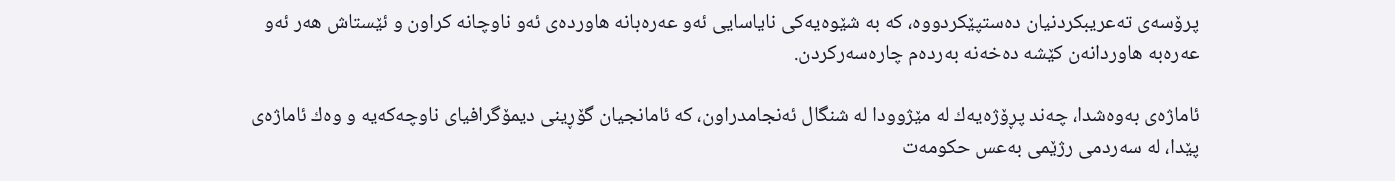پرۆسه‌ی ته‌عریبكردنیان ده‌ستپێكردووه‌، كه‌ به‌ شێوه‌یه‌كی نایاسایی ئه‌و عه‌ره‌بانه‌ هاورده‌ی ئه‌و ناوچانه‌ كراون و ئێستاش هه‌ر ئه‌و عه‌ره‌به‌ هاوردانه‌ن كێشه‌ ده‌خه‌نه‌ به‌رده‌م چاره‌سه‌ركردن.

ئاماژه‌ی به‌وه‌شدا، چه‌ند پڕۆژه‌یه‌ك له‌ مێژوودا له‌ شنگال ئه‌نجامدراون، كه‌ ئامانجیان گۆڕینی دیمۆگرافیای ناوچه‌كه‌یه‌ و وه‌ك ئاماژه‌ی پێدا، له‌ سه‌ردمی رژێمی به‌عس حكومه‌ت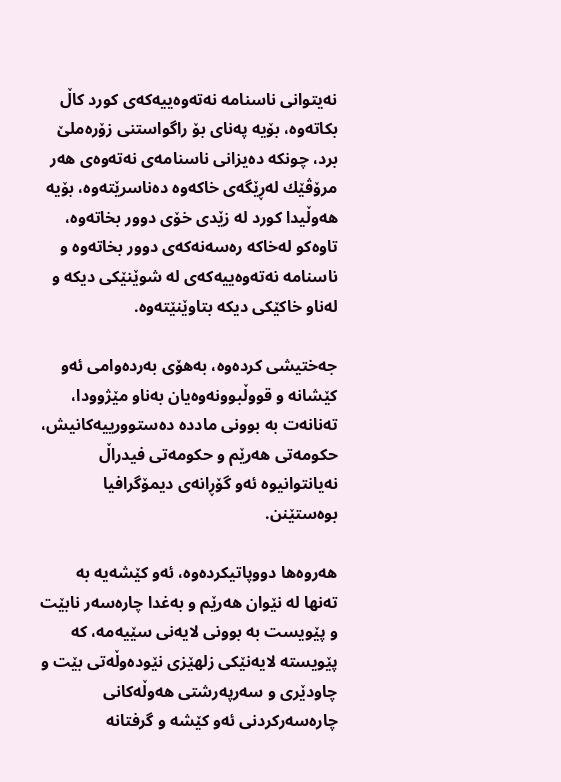نه‌یتوانی ناسنامه‌ نه‌ته‌وه‌ییه‌كه‌ی كورد كاڵ بكاته‌وه‌، بۆیه‌ په‌نای بۆ راگواستنی زۆره‌ملێ برد، چونكه‌ ده‌یزانی ناسنامه‌ی نه‌ته‌وه‌ی هه‌ر مرۆڤێك له‌ڕێگه‌ی خاكه‌وه‌ ده‌ناسرێته‌وه‌، بۆیه‌ هه‌وڵیدا كورد له‌ زێدی خۆی دوور بخاته‌وه‌، تاوه‌كو له‌خاكه‌ ره‌سه‌نه‌كه‌ی دوور بخاته‌وه‌ و ناسنامه‌ نه‌ته‌وه‌ییه‌كه‌ی له‌ شوێنێكی دیكه‌ و له‌ناو خاكێكی دیكه‌ بتاوێنێته‌وه‌.

جه‌ختیشی كرده‌وه‌، به‌هۆی به‌رده‌وامی ئه‌و كێشانه‌ و قووڵبوونه‌وه‌یان به‌ناو مێژوودا، ته‌نانه‌ت به‌ بوونی مادده‌ ده‌ستوورییه‌كانیش، حكومه‌تی هه‌رێم و حكومه‌تی فیدراڵ نه‌یانتوانیوه‌ ئه‌و گۆڕانه‌ی دیمۆگرافیا بوه‌ستێنن.

هه‌روه‌ها دووپاتیكرده‌وه‌، ئه‌و كێشه‌یه‌ به‌ ته‌نها له‌ نێوان هه‌رێم و به‌غدا چاره‌سه‌ر نابێت و پێویست به‌ بوونی لایه‌نی سێیه‌مه‌، كه‌ پێویسته‌ لایه‌نێكی زلهێزی نێوده‌وڵه‌تی بێت و چاودێری و سه‌رپه‌رشتی هه‌وڵه‌كانی چاره‌سه‌ركردنی ئه‌و كێشه‌ و گرفتانه‌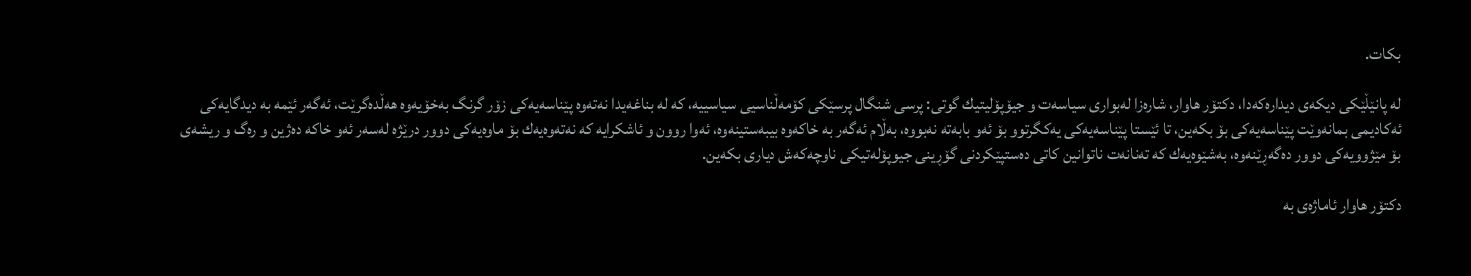بكات.

له‌ پانێڵێكی دیكه‌ی دیداره‌كه‌دا، دكتۆر هاوار، شاره‌زا له‌بواری سیاسه‌ت و جیۆپۆلیتیك گوتی: پرسی شنگال پرسێكی كۆمه‌ڵناسیی سیاسییه‌، كه‌ له‌ بناغه‌یدا نه‌ته‌وه‌ پێناسه‌یه‌كی زۆر گرنگ به‌خۆیه‌وه‌ هه‌ڵده‌گرێت، ئه‌گه‌ر ئێمه‌ به‌ دیدگایه‌كی ئه‌كادیمی بمانه‌وێت پێناسه‌یه‌كی بۆ بكه‌ین، تا ئێستا پێناسه‌یه‌كی یه‌كگرتوو بۆ ئه‌و بابه‌ته‌ نه‌بووه‌، به‌ڵام ئه‌گه‌ر به‌ خاكه‌وه‌ بیبه‌ستینه‌وه‌، ئه‌وا روون و ئاشكرایه‌ كه‌ نه‌ته‌وه‌یه‌ك بۆ ماوه‌یه‌كی دوور درێژه‌ له‌سه‌ر ئه‌و خاكه‌ ده‌ژین و ره‌گ و ریشه‌ی بۆ مێژوویه‌كی دوور ده‌گه‌ڕێنه‌وه‌، به‌شێوه‌یه‌ك كه‌ ته‌نانه‌ت ناتوانین كاتی ده‌ستپێكردنی گۆڕینی جیوپۆله‌تیكی ناوچه‌كه‌ش دیاری بكه‌ین.

دكتۆر هاوار ئاماژه‌ی به‌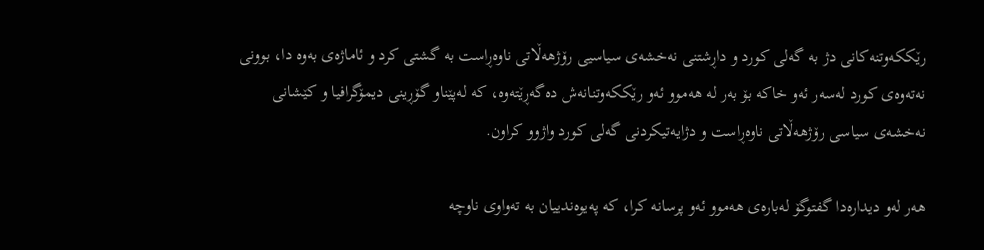رێككه‌وتنه‌كانی دژ به‌ گه‌لی كورد و داڕشتنی نه‌خشه‌ی سیاسیی رۆژهه‌ڵاتی ناوه‌ڕاست به‌ گشتی كرد و ئاماژه‌ی به‌وه‌ دا، بوونی نه‌ته‌وه‌ی كورد له‌سه‌ر ئه‌و خاكه‌ بۆ به‌ر له‌ هه‌موو ئه‌و رێككه‌وتنانه‌ش ده‌گه‌ڕێته‌وه‌، كه‌ له‌پێناو گۆڕینی دیمۆگرافیا و كێشانی نه‌خشه‌ی سیاسی رۆژهه‌ڵاتی ناوه‌ڕاست و دژایه‌تیكردنی گه‌لی كورد واژوو كراون.

هه‌ر له‌و دیداره‌دا گفتوگۆ له‌باره‌ی هه‌موو ئه‌و پرسانه‌ كرا، كه‌ په‌یوه‌ندییان به‌ ته‌واوی ناوچه‌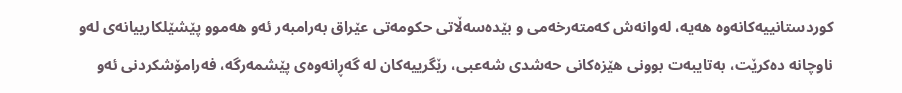كوردستانییه‌كانه‌وه‌ هه‌یه‌، له‌وانه‌ش كه‌مته‌رخه‌می و بێده‌سه‌ڵاتی حكومه‌تی عێراق به‌رامبه‌ر ئه‌و هه‌موو پێشێلكارییانه‌ی له‌و ناوچانه‌ ده‌كرێت، به‌تایبه‌ت بوونی هێزه‌كانی حه‌شدی شه‌عبی، رێگرییه‌كان له‌ گه‌ڕانه‌وه‌ی پێشمه‌رگه‌، فه‌رامۆشكردنی ئه‌و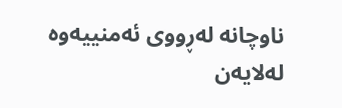ناوچانه‌ له‌ڕووی ئه‌منییه‌وه‌ له‌لایه‌ن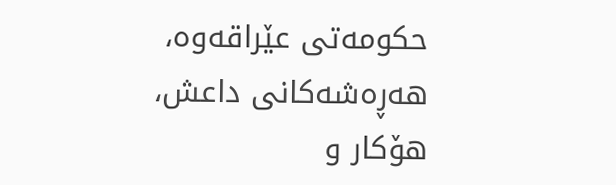حكومه‌تی عێراقه‌وه‌، هه‌ڕه‌شه‌كانی داعش، هۆكار و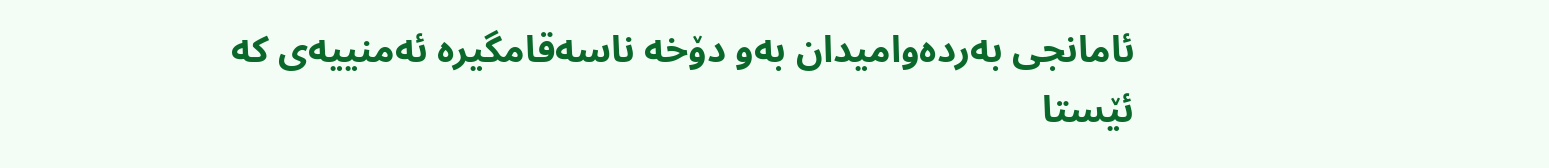ئامانجی به‌رده‌وامیدان به‌و دۆخه‌ ناسه‌قامگیره‌ ئه‌منییه‌ی كه‌ ئێستا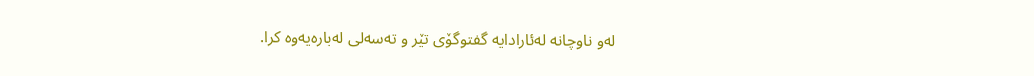له‌و ناوچانه‌ له‌ئارادایه‌ گفتوگۆی تێر و ته‌سه‌لی له‌باره‌یه‌وه‌ كرا.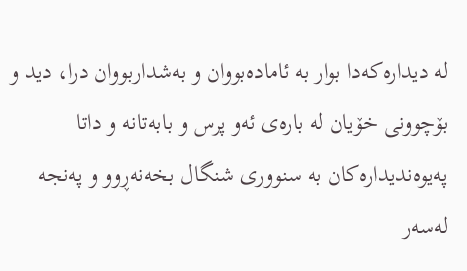له‌ دیداره‌كه‌دا بوار به‌ ئاماده‌بووان و به‌شداربووان درا، دید و بۆچوونی خۆیان له‌ باره‌ی ئه‌و پرس و بابه‌تانه‌ و داتا په‌یوه‌ندیداره‌كان به‌ سنووری شنگال بخه‌نه‌ڕوو و په‌نجه‌ له‌سه‌ر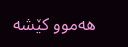هه‌موو كێشه‌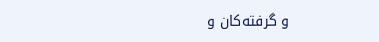و گرفته‌كان و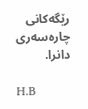رێگه‌كانی چاره‌سه‌ری دانرا.

H.B